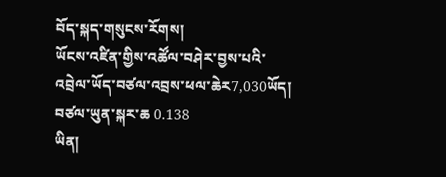བོད་སྐད་གསུངས་རོགས།
ཡོངས་འཛིན་གྱིས་འཚོལ་བཤེར་བྱས་པའི་འབྲེལ་ཡོད་བཙལ་འབྲས་ཕལ་ཆེར7,030ཡོད། བཙལ་ཡུན་སྐར་ཆ 0.138
ཡིན།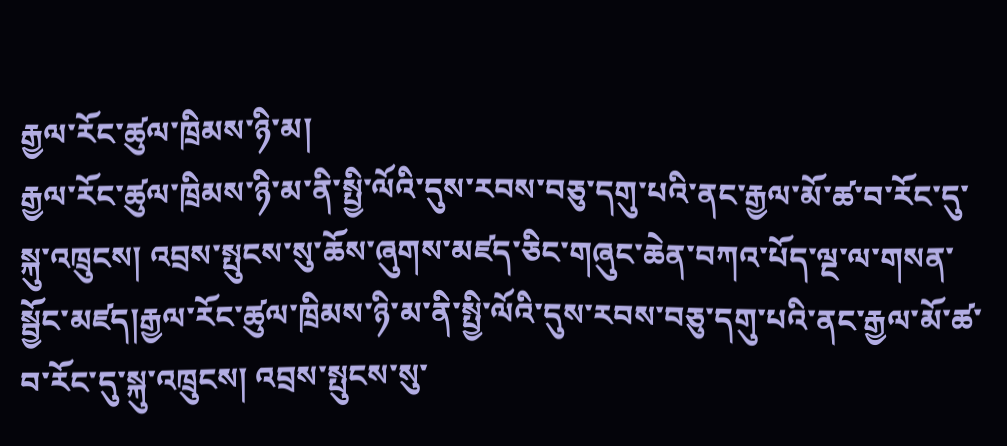རྒྱལ་རོང་ཚུལ་ཁྲིམས་ཉི་མ།
རྒྱལ་རོང་ཚུལ་ཁྲིམས་ཉི་མ་ནི་སྤྱི་ལོའི་དུས་རབས་བཅུ་དགུ་པའི་ནང་རྒྱལ་མོ་ཚ་བ་རོང་དུ་སྐུ་འཁྲུངས། འབྲས་སྤུངས་སུ་ཆོས་ཞུགས་མཛད་ཅིང་གཞུང་ཆེན་བཀའ་པོད་ལྔ་ལ་གསན་སྦྱོང་མཛད།རྒྱལ་རོང་ཚུལ་ཁྲིམས་ཉི་མ་ནི་སྤྱི་ལོའི་དུས་རབས་བཅུ་དགུ་པའི་ནང་རྒྱལ་མོ་ཚ་བ་རོང་དུ་སྐུ་འཁྲུངས། འབྲས་སྤུངས་སུ་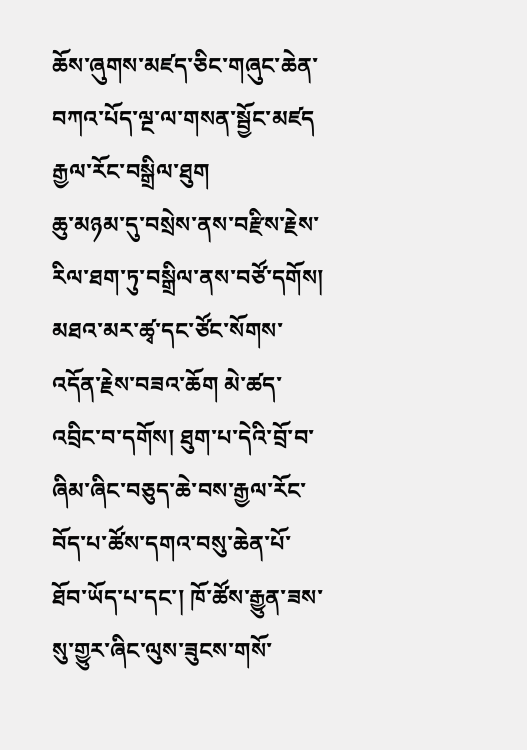ཆོས་ཞུགས་མཛད་ཅིང་གཞུང་ཆེན་བཀའ་པོད་ལྔ་ལ་གསན་སྦྱོང་མཛད
རྒྱལ་རོང་བསྒྲིལ་ཐུག
ཆུ་མཉམ་དུ་བསྲེས་ནས་བརྫིས་རྗེས་རིལ་ཐག་ཏུ་བསྒྲིལ་ནས་བཙོ་དགོས། མཐའ་མར་ཚྭ་དང་ཙོང་སོགས་འདོན་རྗེས་བཟའ་ཆོག མེ་ཚད་འབྲིང་བ་དགོས། ཐུག་པ་དེའི་བྲོ་བ་ཞིམ་ཞིང་བཅུད་ཆེ་བས་རྒྱལ་རོང་བོད་པ་ཚོས་དགའ་བསུ་ཆེན་པོ་ཐོབ་ཡོད་པ་དང་། ཁོ་ཚོས་རྒྱུན་ཟས་སུ་གྱུར་ཞིང་ལུས་ཟུངས་གསོ་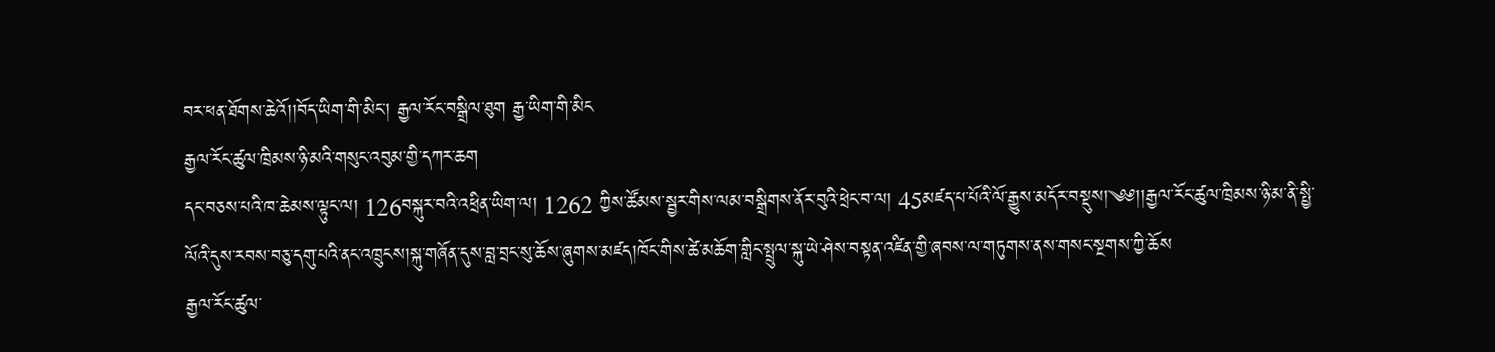བར་ཕན་ཐོགས་ཆེའོ།།བོད་ཡིག་གི་མིང་། རྒྱལ་རོང་བསྒྲིལ་ཐུག རྒྱ་ཡིག་གི་མིང
རྒྱལ་རོང་ཚུལ་ཁྲིམས་ཉི་མའི་གསུང་འབུམ་གྱི་དཀར་ཆག
དང་བཅས་པའི་ཁ་ཆེམས་ལྟུང་ལ། 126བསྐུར་བའི་འཕྲིན་ཡིག་ལ། 1262 ཀྱིས་ཚོམས་སྦྱར་གིས་ལམ་བསྒྲིགས་ནོར་བུའི་ཕྲེང་བ་ལ། 45མཛད་པ་པོའི་ལོ་རྒྱུས་མདོར་བསྡུས།༄༅།།རྒྱལ་རོང་ཚུལ་ཁྲིམས་ཉི་མ་ནི་སྤྱི་ལོའི་དུས་རབས་བཅུ་དགུ་པའི་ནང་འཁྲུངས།སྐུ་གཞོན་དུས་བླ་བྲང་སུ་ཆོས་ཞུགས་མཛད།ཁོང་གིས་ཚེ་མཆོག་གླིང་སྤྲུལ་སྐུ་ཡེ་ཤེས་བསྟན་འཛིན་གྱི་ཞབས་ལ་གཏུགས་ནས་གསང་སྔགས་ཀྱི་ཆོས
རྒྱལ་རོང་ཚུལ་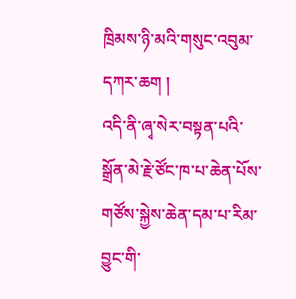ཁྲིམས་ཉི་མའི་གསུང་འབུམ་དཀར་ཆག །
འདི་ནི་ཞྭ་སེར་བསྟན་པའི་སྒྲོན་མེ་རྗེ་ཙོང་ཁ་པ་ཆེན་པོས་གཙོས་སྐྱེས་ཆེན་དམ་པ་རིམ་བྱུང་གི་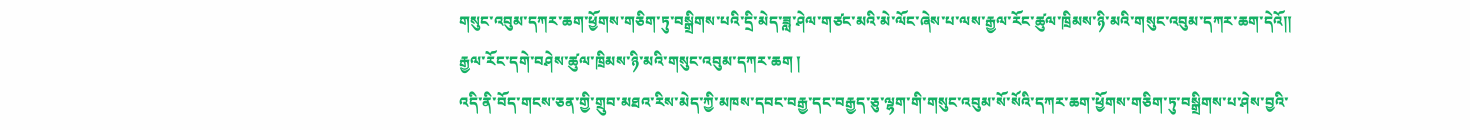གསུང་འབུམ་དཀར་ཆག་ཕྱོགས་གཅིག་ཏུ་བསྒྲིགས་པའི་དྲི་མེད་ཟླ་ཤེལ་གཙང་མའི་མེ་ལོང་ཞེས་པ་ལས་རྒྱལ་རོང་ཚུལ་ཁྲིམས་ཉི་མའི་གསུང་འབུམ་དཀར་ཆག་དེའོ༎
རྒྱལ་རོང་དགེ་བཤེས་ཚུལ་ཁྲིམས་ཉི་མའི་གསུང་འབུམ་དཀར་ཆག །
འདི་ནི་བོད་གངས་ཅན་གྱི་གྲུབ་མཐའ་རིས་མེད་ཀྱི་མཁས་དབང་བརྒྱ་དང་བརྒྱད་ཅུ་ལྷག་གི་གསུང་འབུམ་སོ་སོའི་དཀར་ཆག་ཕྱོགས་གཅིག་ཏུ་བསྒྲིགས་པ་ཤེས་བྱའི་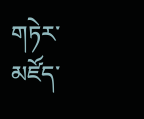གཏེར་མཛོད་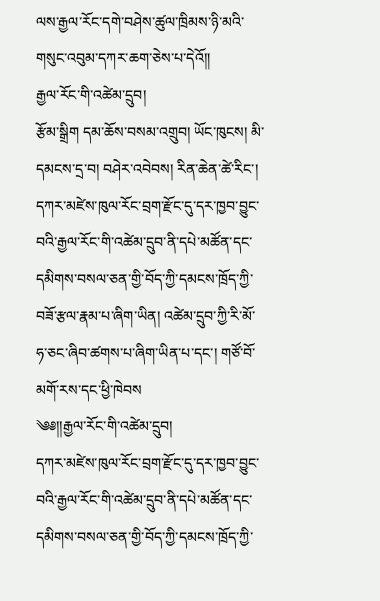ལས་རྒྱལ་རོང་དགེ་བཤེས་ཚུལ་ཁྲིམས་ཉི་མའི་གསུང་འབུམ་དཀར་ཆག་ཅེས་པ་དེའོ༎
རྒྱལ་རོང་གི་འཚེམ་དྲུབ།
རྩོམ་སྒྲིག དམ་ཆོས་བསམ་འགྲུབ། ཡོང་ཁུངས། མི་དམངས་དྲ་བ། བཤེར་འབེབས། རིན་ཆེན་ཚེ་རིང་། དཀར་མཛེས་ཁུལ་རོང་བྲག་རྫོང་དུ་དར་ཁྱབ་བྱུང་བའི་རྒྱལ་རོང་གི་འཚེམ་དྲུབ་ནི་དཔེ་མཚོན་དང་དམིགས་བསལ་ཅན་གྱི་བོད་ཀྱི་དམངས་ཁྲོད་ཀྱི་བཟོ་རྩལ་རྣམ་པ་ཞིག་ཡིན། འཚེམ་དྲུབ་ཀྱི་རི་མོ་ཧ་ཅང་ཞིབ་ཚགས་པ་ཞིག་ཡིན་པ་དང་། གཙོ་བོ་མགོ་རས་དང་ཕྱི་ཁེབས
༄༅།།རྒྱལ་རོང་གི་འཚེམ་དྲུབ།
དཀར་མཛེས་ཁུལ་རོང་བྲག་རྫོང་དུ་དར་ཁྱབ་བྱུང་བའི་རྒྱལ་རོང་གི་འཚེམ་དྲུབ་ནི་དཔེ་མཚོན་དང་དམིགས་བསལ་ཅན་གྱི་བོད་ཀྱི་དམངས་ཁྲོད་ཀྱི་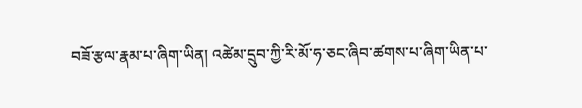བཟོ་རྩལ་རྣམ་པ་ཞིག་ཡིན། འཚེམ་དྲུབ་ཀྱི་རི་མོ་ཧ་ཅང་ཞིབ་ཚགས་པ་ཞིག་ཡིན་པ་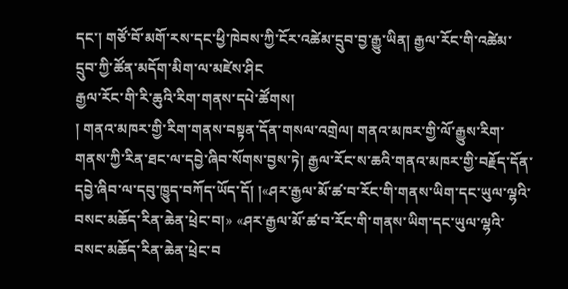དང་། གཙོ་བོ་མགོ་རས་དང་ཕྱི་ཁེབས་ཀྱི་ངོར་འཚེམ་དྲུབ་བྱ་རྒྱུ་ཡིན། རྒྱལ་རོང་གི་འཚེམ་དྲུབ་ཀྱི་ཚོན་མདོག་མིག་ལ་མཛེས་ཤིང
རྒྱལ་རོང་གི་རི་ཆུའི་རིག་གནས་དཔེ་ཚོགས།
། གནའ་མཁར་གྱི་རིག་གནས་བསྟན་དོན་གསལ་འགྲེལ། གནའ་མཁར་གྱི་ལོ་རྒྱུས་རིག་གནས་ཀྱི་རིན་ཐང་ལ་དབྱེ་ཞིབ་སོགས་བྱས་ཏེ། རྒྱལ་རོང་ས་ཆའི་གནའ་མཁར་གྱི་བརྗོད་དོན་དབྱེ་ཞིབ་ལ་དབུ་ཁྱུད་བཀོད་ཡོད་དོ། །«ཤར་རྒྱལ་མོ་ཚ་བ་རོང་གི་གནས་ཡིག་དང་ཡུལ་ལྷའི་བསང་མཆོད་རིན་ཆེན་ཕྲེང་བ།» «ཤར་རྒྱལ་མོ་ཚ་བ་རོང་གི་གནས་ཡིག་དང་ཡུལ་ལྷའི་བསང་མཆོད་རིན་ཆེན་ཕྲེང་བ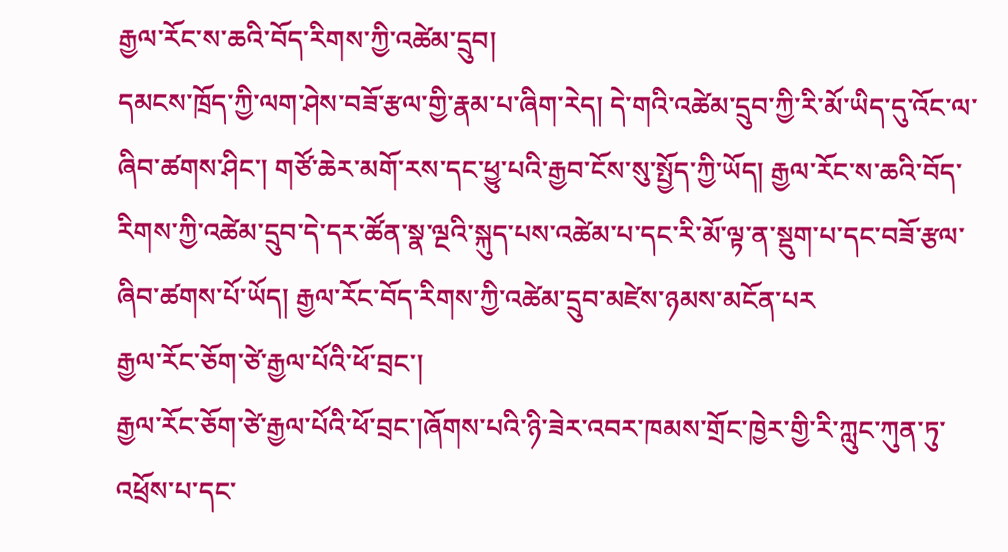རྒྱལ་རོང་ས་ཆའི་བོད་རིགས་ཀྱི་འཚེམ་དྲུབ།
དམངས་ཁྲོད་ཀྱི་ལག་ཤེས་བཟོ་རྩལ་གྱི་རྣམ་པ་ཞིག་རེད། དེ་གའི་འཚེམ་དྲུབ་ཀྱི་རི་མོ་ཡིད་དུ་འོང་ལ་ཞིབ་ཚགས་ཤིང་། གཙོ་ཆེར་མགོ་རས་དང་ཕྱུ་པའི་རྒྱབ་ངོས་སུ་སྤྱོད་ཀྱི་ཡོད། རྒྱལ་རོང་ས་ཆའི་བོད་རིགས་ཀྱི་འཚེམ་དྲུབ་དེ་དར་ཚོན་སྣ་ལྔའི་སྐུད་པས་འཚེམ་པ་དང་རི་མོ་ལྟ་ན་སྡུག་པ་དང་བཟོ་རྩལ་ཞིབ་ཚགས་པོ་ཡོད། རྒྱལ་རོང་བོད་རིགས་ཀྱི་འཚེམ་དྲུབ་མཛེས་ཉམས་མངོན་པར
རྒྱལ་རོང་ཅོག་ཙེ་རྒྱལ་པོའི་ཕོ་བྲང་།
རྒྱལ་རོང་ཅོག་ཙེ་རྒྱལ་པོའི་ཕོ་བྲང་།ཞོགས་པའི་ཉི་ཟེར་འབར་ཁམས་གྲོང་ཁྱེར་གྱི་རི་ཀླུང་ཀུན་ཏུ་འཕྲོས་པ་དང་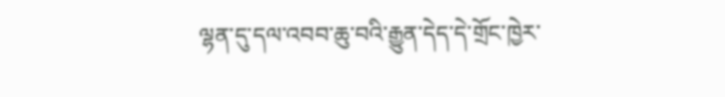ལྷན་དུ་དལ་འབབ་ཆུ་བའི་རྒྱུན་དེད་དེ་གྲོང་ཁྱེར་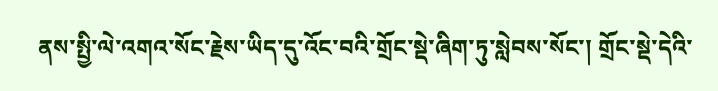ནས་སྤྱི་ལེ་འགའ་སོང་རྗེས་ཡིད་དུ་འོང་བའི་གྲོང་སྡེ་ཞིག་ཏུ་སླེབས་སོང་། གྲོང་སྡེ་དེའི་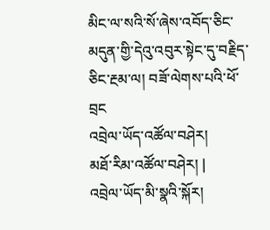མིང་ལ་སའི་སོ་ཞེས་འབོད་ཅིང་མདུན་གྱི་དེའུ་འབུར་སྟེང་དུ་བརྗིད་ཅིང་རྔམ་ལ། བཟོ་ལེགས་པའི་ཕོ་བྲང
འབྲེལ་ཡོད་འཚོལ་བཤེར།
མཐོ་རིམ་འཚོལ་བཤེར། |
འབྲེལ་ཡོད་མི་སྣའི་སྐོར།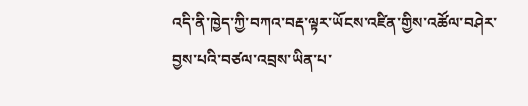འདི་ནི་ཁྱེད་ཀྱི་བཀའ་བརྡ་ལྟར་ཡོངས་འཛིན་གྱིས་འཚོལ་བཤེར་བྱས་པའི་བཙལ་འབྲས་ཡིན་པ་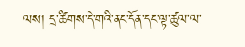ལས། དྲ་ཚིགས་དེ་གའི་ནང་དོན་དང་ལྟ་ཚུལ་ལ་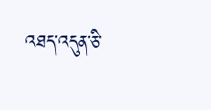འཐད་འདུན་ཅི་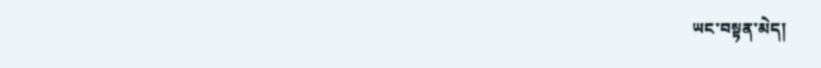ཡང་བསྟན་མེད།